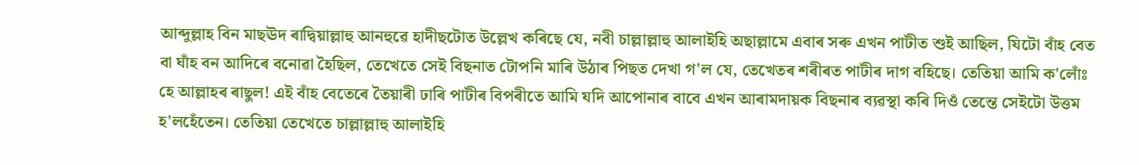আব্দুল্লাহ বিন মাছঊদ ৰাদ্বিয়াল্লাহু আনহুৱে হাদীছটোত উল্লেখ কৰিছে যে, নবী চাল্লাল্লাহু আলাইহি অছাল্লামে এবাৰ সৰু এখন পাটীত শুই আছিল, যিটো বাঁহ বেত বা ঘাঁহ বন আদিৰে বনোৱা হৈছিল, তেখেতে সেই বিছনাত টোপনি মাৰি উঠাৰ পিছত দেখা গ'ল যে, তেখেতৰ শৰীৰত পাটীৰ দাগ বহিছে। তেতিয়া আমি ক'লোঁঃ হে আল্লাহৰ ৰাছুল! এই বাঁহ বেতেৰে তৈয়াৰী ঢাৰি পাটীৰ বিপৰীতে আমি যদি আপোনাৰ বাবে এখন আৰামদায়ক বিছনাৰ ব্যৱস্থা কৰি দিওঁ তেন্তে সেইটো উত্তম হ'লহেঁতেন। তেতিয়া তেখেতে চাল্লাল্লাহু আলাইহি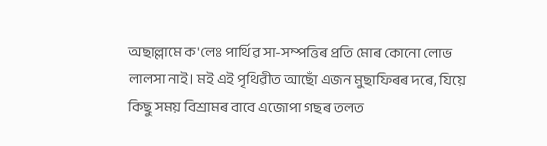অছাল্লামে ক'লেঃ পাৰ্থিৱ সা-সম্পত্তিৰ প্ৰতি মোৰ কোনো লোভ লালসা নাই। মই এই পৃথিৱীত আছোঁ এজন মুছাফিৰৰ দৰে, যিয়ে কিছু সময় বিশ্ৰামৰ বাবে এজোপা গছৰ তলত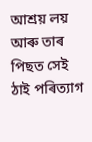আশ্ৰয় লয় আৰু তাৰ পিছত সেই ঠাই পৰিত্যাগ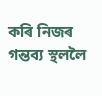কৰি নিজৰ গন্তব্য স্থললৈ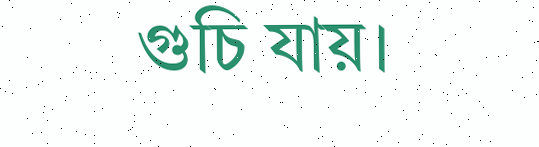গুচি যায়।